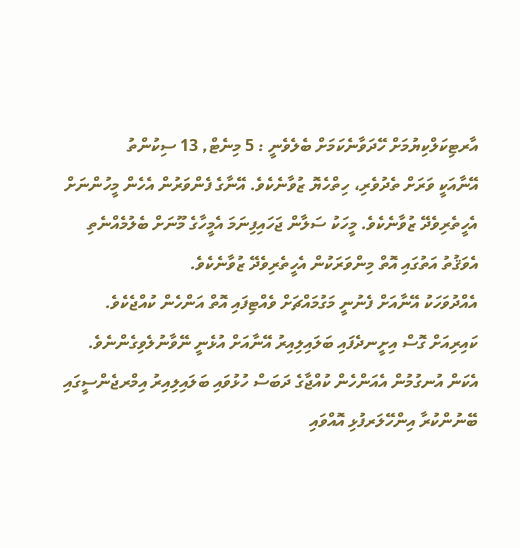އާރޓިކަލްކިޔުމަށް ހޭދަވާނެކަމަށް ބެލެވެނީ : 5 މިނެޓް, 13 ސިކުންތު
އޭނާއަކީ ވަރަށް ތެދުވެރި، ހިތްހެޔޮ ޒުވާނެކެވެ. އޭނާގެ ފެންވަރުން އެހެން މީހުންނަށް އެހީތެރިވެދޭ ޒުވާނެކެވެ. މީހަކު ސަލާން ޖަހައިފިނަމަ އެމީހާގެ މޫނަށް ބެލުމެއްނެތި އެވަޤުތު އަތުގައި އޮތް މިންވަރަކުން އެހީތެރިވެދޭ ޒުވާނެކެވެ.
އެއްދުވަހަކު އޭނާއަށް ފެނުނީ މަގުމައްޗަށް ވެއްޓިފައި އޮތް އަންހެން ކުއްޖެކެވެ. ކައިރިއަށް ގޮސް އިށީނދެފައި ބަލައިލިއިރު އޭނާއަށް އުޅެނީ ނޭވާނުލެވިގެންނެވެ. އެކަން އުނގުމުން އެއަންހެން ކުއްޖާގެ ދަބަސް ހުޅުވައި ބަލައިލިއިރު އިމްރޖެންސީގައި ބޭނުންކުރާ އިންހޭލަރފުޅި އޮއްވައި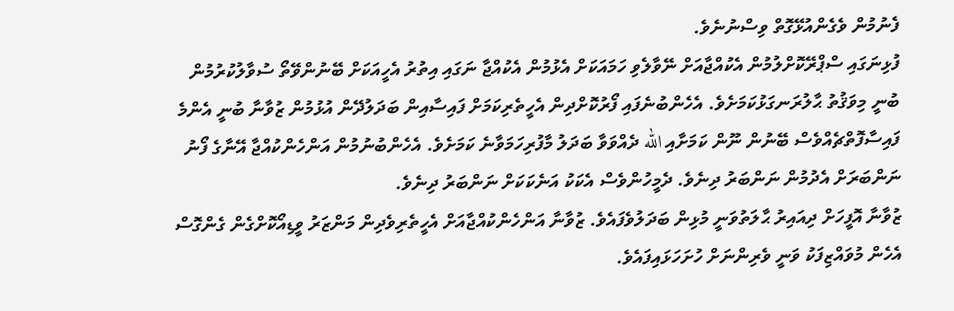ފެނުމުން ވެގެންއުޅޭގޮތް ވިސްނުނެވެ.
ފުޅިނަގައި ސްޕްރޭކޮށްލުމުން އެކުއްޖާއަށް ނޭވާލެވި ހަމައަކަށް އެޅުމުން އެކުއްޖާ ނަގައި އިތުރު އެހީއަކަށް ބޭނުންވޭތޯ ސުވާލުކުރުމުން ބުނީ މިވަޤުތު ޙާލުރަނގަޅުކަމަށެވެ. އެހެންބުނެފައި ފޯރުކޮށްދިން އެހީތެރިކަމަށް ފައިސާއިން ބަދަލުދޭން އުޅުމުން ޒުވާނާ ބުނީ އެންމެ ފައިސާފޮތްޗެއްވެސް ބޭނުން ނޫން ކަމަށާއި الله ދެއްވަވާ ބަދަލު މާފުރިހަމަވާނެ ކަމަށެވެ. އެހެންބުނުމުން އަންހެންކުއްޖާ އޭނާގެ ފޯނު ނަންބަރަށް އެދުމުން ނަންބަރު ދިނެވެ. ދެމީހުންވެސް އެކަކު އަނެކަކަށް ނަންބަރު ދިނެވެ.
ޒުވާނާ އޮފީހަށް ދިއައިރު ޙާލަތުވަނީ މުޅިން ބަދަލުވެފައެވެ. ޒުވާނާ އަންހެންކުއްޖާއަށް އެހީތެރިވެދިން މަންޒަރު ވީޑިއޯކޮށްގެން ގެންގޮސް އެހެން މުވައްޒިފަކު ވަނީ ވެރިންނަށް ހުށަހަޅައިފައެވެ.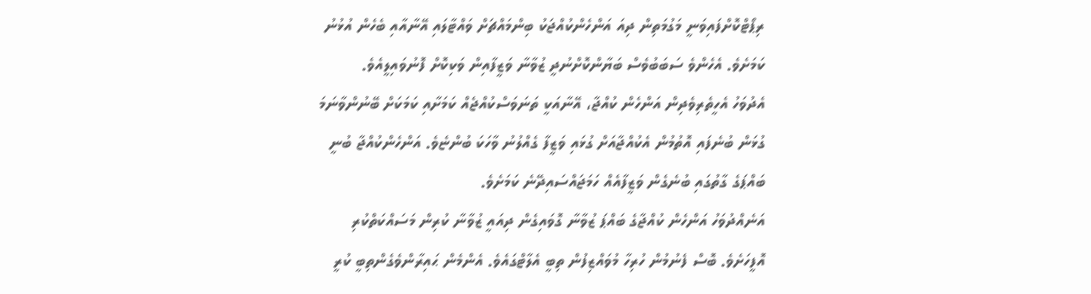ރިޕޯޓްކޮށްފައިވަނީ މަގުމަތިން ދިއަ އަންހެންކުއްޖަކު ބިންމައްޗަށް ވައްޓާލައި އޭނާއާއި ބެހެން އުޅުނު ކަމަށެވެ. އެހެންވެ ސަބަބުވެސް ބަޔާންކޮށްނުދީ ޒުވާނާ ވަޒީފާއިން ވަކިކޮށް ފޮނުވައިލީއެވެ.
އެދުވަހު އެހީތެރިވެދިން އަންހެން ކުއްޖާ، އޭނާއަކީ ތަނަވަސްކުއްޖެއް ކަމަށާއި ކަމަކަށް ބޭނުންވާނަމަ ގުޅަން ބުނެފައި އޮތުމުން އެކުއްޖާއަށް ގުޅައި ވަޒީފާ ގެއްލުނު ވާހަކަ ބުންޏެވެ. އަންހެންކުއްޖާ ބުނީ ބައްޕަގެ ގާތުގައި ބުނެގެން ވަޒީފާއެއް ހަމަޖައްސައިދޭނެ ކަމަށެވެ.
އަނެއްދުވަހު އަންހެން ކުއްޖާގެ ބައްޕަ ޒުވާނާ ގޮވައިގެން ދިއައީ ޒުވާނާ ކުރިން މަސައްކަތްކުރި އޮފީހަށެވެ. ބޮސް ފެނުމުން ހުރިހާ މުވައްޒިފުން ތިބީ އެލާޓްގައެވެ. އެންމެން ޙައިރާންވެގެންތިބީ ކުރީ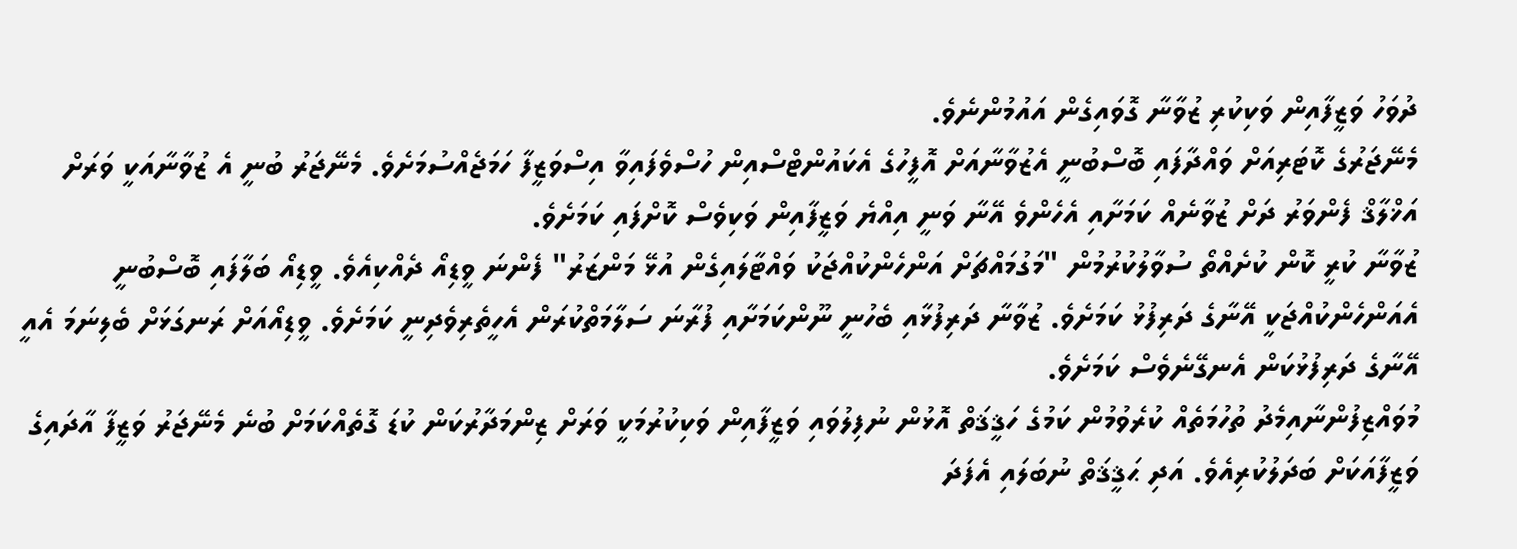ދުވަހު ވަޒީފާއިން ވަކިކުރި ޒުވާނާ ގޮވައިގެން އައުމުންނެވެ.
މެނޭޖަރުގެ ކޮޓަރިއަށް ވައްދާފައި ބޮސްބުނީ އެޒުވާނާއަށް އޮފީހުގެ އެކައުންޓްސްއިން ހުސްވެފައިވާ އިސްވަޒީފާ ހަމަޖެއްސުމަށެވެ. މެނޭޖަރު ބުނީ އެ ޒުވާނާއަކީ ވަރަށް އަޚްލާޤް ފެންވަރު ދަށް ޒުވާނެއް ކަމަށާއި އެހެންވެ އޭނާ ވަނީ އިއްޔެ ވަޒީފާއިން ވަކިވެސް ކޮށްފައި ކަމަށެވެ.
ޒުވާނާ ކުރީ ކޮން ކުށެއްތޯ ސުވާލުކުރުމުން "މަގުމައްޗަށް އަންހެންކުއްޖަކު ވައްޓާލައިގެން އުޅޭ މަންޒަރު" ފެންނަ ވީޑިއޯ ދެއްކިއެވެ. ވީޑިއޯ ބަލާފައި ބޮސްބުނީ އެއަންހެންކުއްޖަކީ އޭނާގެ ދަރިފުޅު ކަމަށެވެ. ޒުވާނާ ދަރިފުޅާއި ބެހުނީ ނޫންކަމަށާއި ފުރާނަ ސަލާމަތްކުރަން އެހީތެރިވެދިނީ ކަމަށެވެ. ވީޑިއޯއަށް ރަނގަޅަށް ބެލިނަމަ އެއީ އޭނާގެ ދަރިފުޅުކަން އެނގޭނެވެސް ކަމަށެވެ.
މުވައްޒިފުންނާއިމެދު ތުހުމަތެއް ކުރެވުމުން ކަމުގެ ހަޤީޤަތް އޮޅުން ނުފިލުވައި ވަޒީފާއިން ވަކިކުރުމަކީ ވަރަށް ޒިންމަދާރުކަން ކުޑަ ގޮތެއްކަމަށް ބުނެ މެނޭޖަރު ވަޒީފާ އާދައިގެ ވަޒީފާއަކަށް ބަދަލުކުރިއެވެ. އަދި ޙަޤީޤަތް ނުބަލައި އެފަދަ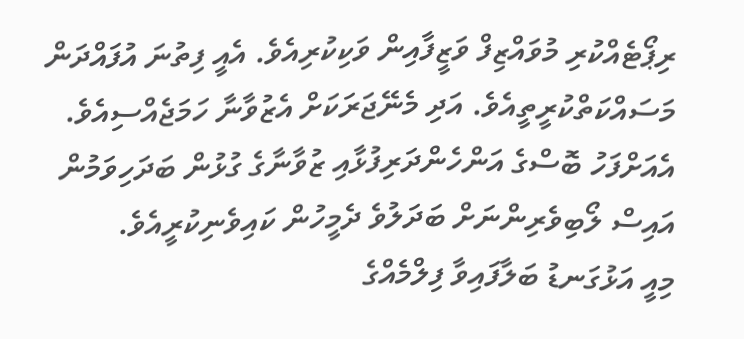ރިޕޯޓެއްކުރި މުވައްޒިފް ވަޒީފާއިން ވަކިކުރިއެވެ. އެއީ ފިތުނަ އުފައްދަން މަސައްކަތްކުރީތީއެވެ. އަދި މެނޭޖަރަކަށް އެޒުވާނާ ހަމަޖެއްސިއެވެ.
އެއަށްފަހު ބޮސްގެ އަންހެންދަރިފުޅާއި ޒުވާނާގެ ގުޅުން ބަދަހިވަމުން އައިސް ލޯބިވެރިންނަށް ބަދަލުވެ ދެމީހުން ކައިވެނިކުރީއެވެ.
މިއީ އަޅުގަނޑު ބަލާފައިވާ ފިލްމެއްގެ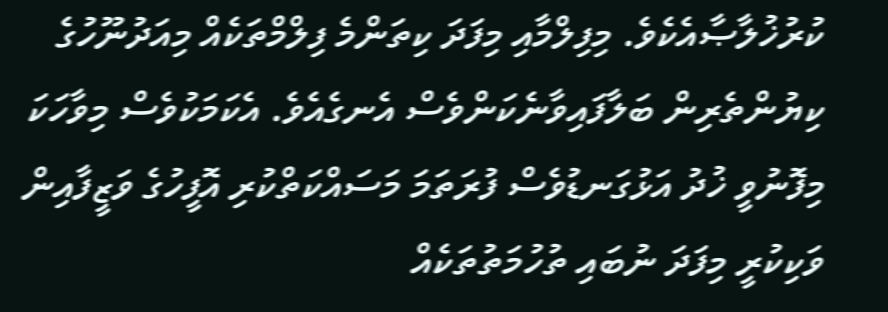ކުރުޚުލާޞާއެކެވެ. މިފިލްމާއި މިފަދަ ކިތަންމެ ފިލްމްތަކެއް މިއަދުނޫހުގެ ކިޔުންތެރިން ބަލާފައިވާނެކަންވެސް އެނގެއެވެ. އެކަމަކުވެސް މިވާހަކަ މިފޮނުވީ ޚުދު އަޅުގަނޑުވެސް ފުރަތަމަ މަސައްކަތްކުރި އޮފީހުގެ ވަޒީފާއިން ވަކިކުރީ މިފަދަ ނުބައި ތުހުމަތުތަކެއް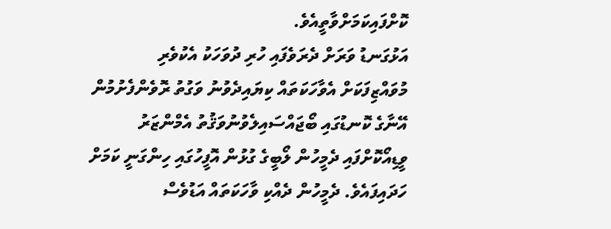ކޮށްފައިކަމަށްވާތީއެވެ.
އަޅުގަނޑު ވަރަށް ދެރަވެފައި ހުރި ދުވަހަކު އެކުވެރި މުވައްޒިފަކަށް އެވާހަކަތައް ކިޔައިދެވުނު ވަގުތު ރޮވެންފެށުމުން އޭނާގެ ކޮނޑުގައި ބޯޖައްސައިލެވުނުވަޤުތު އެމްންޒަރު ވީޑިއޯކޮށްފައި ދެމީހުން ލޯބީގެ ގުޅުން އޮފީހުގައި ހިންގަނީ ކަމަށް ހަދައިފައެވެ. ދެމީހުން ދެއްކި ވާހަކަތައް އަޑުވެސް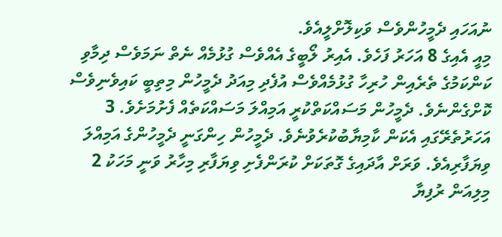ނުއަހައި ދެމީހުންވެސް ވަކިލޮށްލީއެވެ.
މިއީ އެއިގެ 8 އަހަރު ފަހެވެ. އެއިރު ލޯބީގެ އެއްވެސް ގުޅުމެއް ނެތް ނަމަވެސް ދިމާވި ކަންކަމުގެ ތެރެއިން ހުރިހާ ގުޅުމެއްވެސް އުފެދި މިއަދު ދެމީހުން މިތިބީ ކައިވެނިވެސް ކޮށްގެންނެވެ. ދެމީހުން މަސައްކަތްކުރީ އަމިއްލަ މަސައްކަތެއް ފެށުމަށެވެ. 3 އަހަރުތެރޭގައި އެކަން ކާމިޔާބުކުރެވުނެވެ. ދެމީހުން ހިންގަނީ ދެމީހުންގެ އަމިއްލަ ވިޔަފާރިއެވެ. ވަރަށް އާދައިގެ ގޮތަކަށް ކުރަންފެށި ވިޔަފާރި މިހާރު ވަނީ މަހަކު 2 މިލިއަން ރުފިޔާ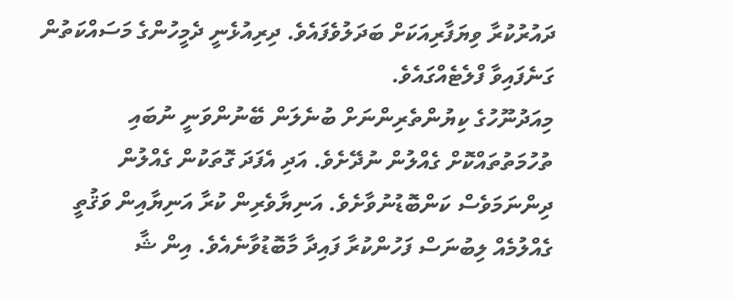ދައުރުކުރާ ވިޔަފާރިއަކަށް ބަދަލުވެފައެވެ. ދިރިއުޅެނީ ދެމީހުންގެ މަސައްކަތުން ގަނެފައިވާ ފްލެޓެއްގައެވެ.
މިއަދުނޫހުގެ ކިޔުންތެރިންނަށް ބުނެލަން ބޭނުންވަނީ ނުބައި ތުހުމަތުތައްކޮށް ގެއްލުން ނުދޭށެވެ. އަދި އެފަދަ ގޮތަކުން ގެއްލުން ދިންނަމަވެސް ކަންބޮޑުނުވާށެވެ. އަނިޔާވެރިން ކުރާ އަނިޔާއިން ވަޤުތީ ގެއްލުމެއް ލިބުނަސް ފަހުންކުރާ ފައިދާ މާބޮޑުވާނެއެވެ. އިން ޝާ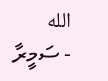الله
- ސަމީރާ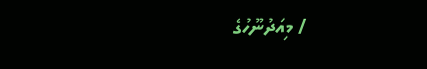/ މިއަދުނޫހުގެ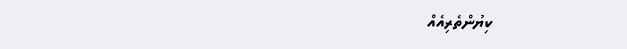ކިޔުންތެރިއެއް